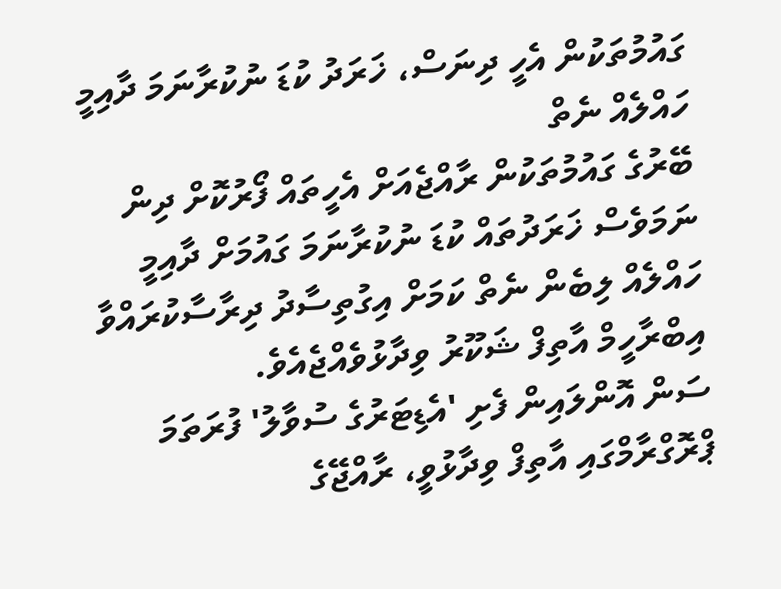ގައުމުތަކުން އެހީ ދިނަސް، ޚަރަދު ކުޑަ ނުކުރާނަމަ ދާއިމީ ހައްލެއް ނެތް
ބޭރުގެ ގައުމުތަކުން ރާއްޖެއަށް އެހީތައް ފޯރުކޮށް ދިން ނަމަވެސް ޚަރަދުތައް ކުޑަ ނުކުރާނަމަ ގައުމަށް ދާއިމީ ހައްލެއް ލިބެން ނެތް ކަމަށް އިގުތިސާދު ދިރާސާކުރައްވާ އިބްރާހީމް އާތިފް ޝަކޫރު ވިދާޅުވެއްޖެއެވެ.
ސަން އޮންލައިން ފެށި 'އެޑިޓަރުގެ ސުވާލު' ފުރަތަމަ ޕްރޮގްރާމްގައި އާތިފް ވިދާޅުވީ، ރާއްޖޭގެ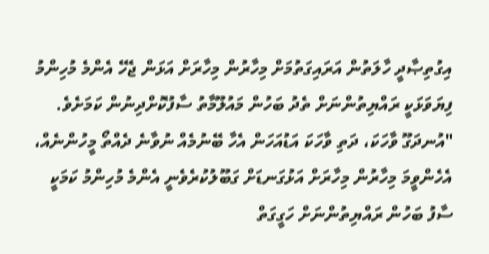އިގުތިޞާދީ ހާލަތުން އަރައިގަތުމަށް މިހާރުން މިހާރަށް އަޅަން ޖެހޭ އެންމެ މުހިންމު ފިޔަވަޅަކީ ރައްޔިތުންނަށް ތެދު ބަހުން މައުލޫމާތު ސާފުކޮށްދިނުން ކަމަށެވެ.
"އުނދަގޫ ވާހަކަ، ދަތި ވާހަކަ އަޑުއަހަން އެހާ ބޭނުމެއް ނުވާނެ ދެއްތޯ މީހުންނެއް، އެހެންވީމަ މިހާރުން މިހާރަށް އަޅުގަނޑަށް ގަބޫލުކުރެވެނީ އެންމެ މުހިންމު ކަމަކީ ސާފު ބަހުން ރައްޔިތުންނަށް ހަގީގަތް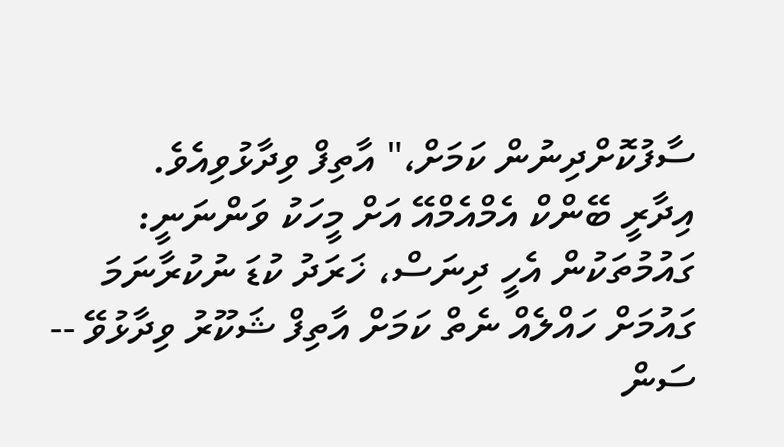ސާފުކޮށްދިނުން ކަމަށް،" އާތިފް ވިދާޅުވިއެވެ.
އިދާރީ ބޭންކް އެމްއެމްއޭ އަށް މީހަކު ވަންނަނީ: ގައުމުތަކުން އެހީ ދިނަސް، ޚަރަދު ކުޑަ ނުކުރާނަމަ ގައުމަށް ހައްލެއް ނެތް ކަމަށް އާތިފް ޝަކޫރު ވިދާޅުވޭ -- ސަން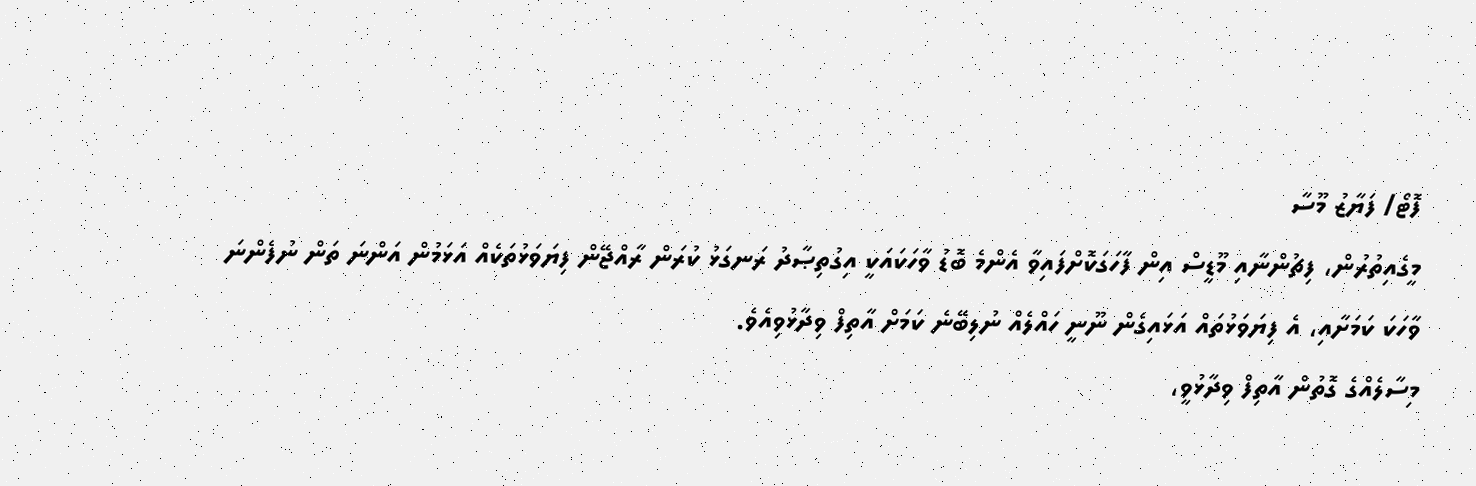ފޮޓޯ/ ފަޔާޒު މޫސާ
މީގެއިތުރުން، ފިޗުންނާއި މޫޑީސް އިން ފާހަގަކޮށްފައިވާ އެންމެ ބޮޑު ވާހަކައަކީ އިގުތިޞާދު ރަނގަޅު ކުރަން ރާއްޖޭން ފިޔަވަޅުތަކެއް އަޅަމުން އަންނަ ތަން ނުފެންނަ ވާހަކަ ކަމަށާއި، އެ ފިޔަވަޅުތައް އަޅައިގެން ނޫނީ ހައްލެއް ނުލިބޭނެ ކަމަށް އާތިފް ވިދާޅުވިއެވެ.
މިސާލެއްގެ ގޮތުން އާތިފް ވިދާޅުވީ،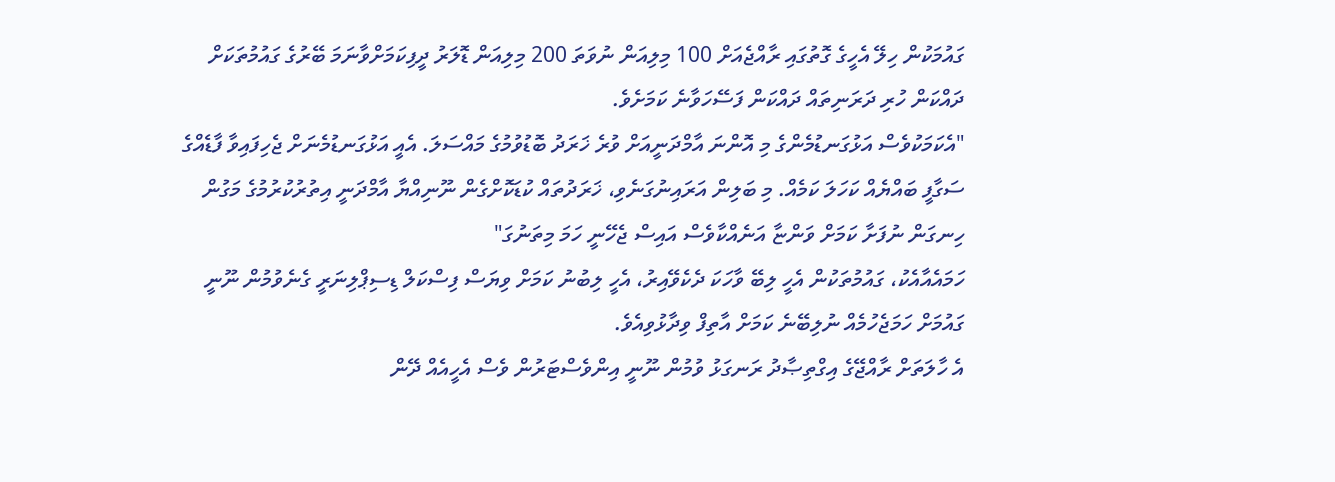ގައުމަކުން ހިލޭ އެހީގެ ގޮތުގައި ރާއްޖެއަށް 100 މިލިއަން ނުވަތަ 200 މިލިއަން ޑޮލަރު ދީފިކަމަށްވާނަމަ ބޭރުގެ ގައުމުތަކަށް ދައްކަން ހުރި ދަރަނިތައް ދައްކަން ފަސޭހަވާނެ ކަމަށެވެ.
"އެކަމަކުވެސް އަޅުގަނޑުމެންގެ މި އޮންނަ އާމްދަނީއަށް ވުރެ ޚަރަދު ބޮޑުވުމުގެ މައްސަލަ. އެއީ އަޅުގަނޑުމެނަށް ޖެހިފައިވާ ފާޑެއްގެ ސަގާފީ ބައްޔެއް ކަހަލަ ކަމެއް. މި ބަލިން އަރައިނުގަނެވި، ޚަރަދުތައް ކުޑަކޮށްގެން ނޫނިއްޔާ އާމްދަނީ އިތުރުކުރުމުގެ މަގުން ހިނގަން ނުފަށާ ކަމަށް ވަންޏާ އަނެއްކާވެސް އައިސް ޖެހޭނީ ހަމަ މިތަނުގަ"
ހަމައެއާއެކު، ގައުމުތަކުން އެހީ ލިބޭ ވާހަކަ ދެކެވޭއިރު، އެހީ ލިބުނު ކަމަށް ވިޔަސް ފިސްކަލް ޑިސިޕްލިނަރީ ގެނެވުމުން ނޫނީ ގައުމަށް ހަމަޖެހުމެއް ނުލިބޭނެ ކަމަށް އާތިފް ވިދާޅުވިއެވެ.
އެ ހާލަތަށް ރާއްޖޭގެ އިގްތިޞާދު ރަނގަޅު ވުމުން ނޫނީ އިންވެސްޓަރުން ވެސް އެހީއެއް ދޭން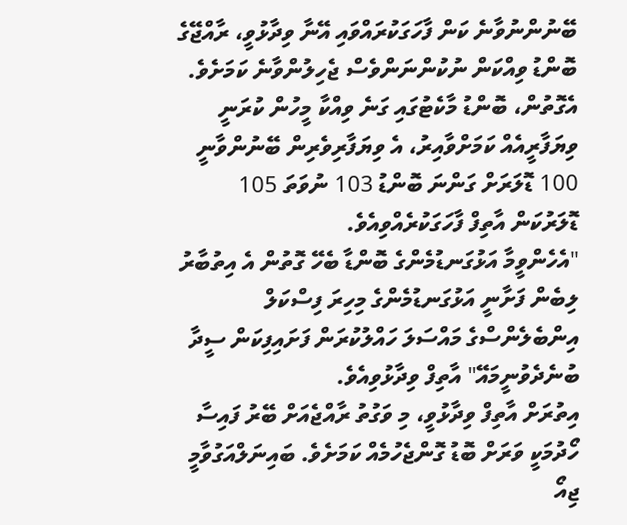ބޭނުންނުވާނެ ކަން ފާހަގަކުރައްވައި އޭނާ ވިދާޅުވީ، ރާއްޖޭގެ ބޮންޑު ވިއްކަން ނުކުންނަންވެސް ޖެހިލުންވާނެ ކަމަށެވެ.
އެގޮތުން، ބޮންޑު މާކެޓުގައި ގަނެ ވިއްކާ މީހުން ކުރަނީ ވިޔަފާރީއެއް ކަމަށްވާއިރު، އެ ވިޔަފާރިވެރިން ބޭނުންވާނީ 100 ޑޮލަރަށް ގަންނަ ބޮންޑު 103 ނުވަތަ 105 ޑޮލަރުކަން އާތިފް ފާހަގަކުރެއްވިއެވެ.
"އެހެންވީމާ އަޅުގަނޑުމެންގެ ބޮންޑާ ބެހޭ ގޮތުން އެ އިތުބާރު ލިބެން ފަށާނީ އަޅުގަނޑުމެންގެ މިހިރަ ފިސްކަލް އިންބެލެންސްގެ މައްސަލަ ހައްލުކުރަން ފަށައިފިކަން ސީދާ ބުނެދެވުނީމައޭ" އާތިފް ވިދާޅުވިއެވެ.
އިތުރަށް އާތިފް ވިދާޅުވީ، މި ވަގުތު ރާއްޖެއަށް ބޭރު ފައިސާ ހޯދުމަކީ ވަރަށް ބޮޑު ގޮންޖެހުމެއް ކަމަށެވެ. ބައިނަލްއަގުވާމީ ޖިއޯ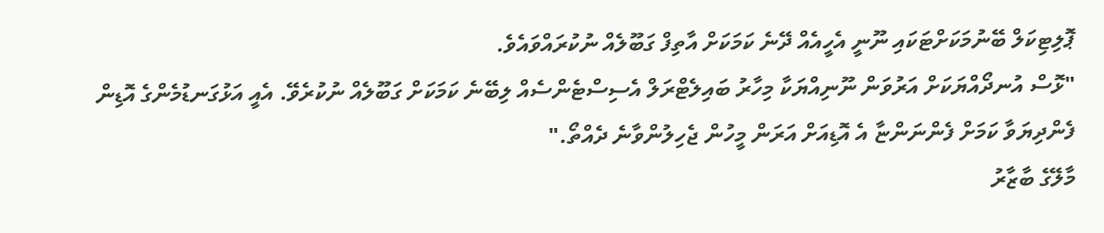ޕޮލިޓިކަލް ބޭނުމަކަށްޓަކައި ނޫނީ އެހީއެއް ދޭނެ ކަމަކަށް އާތިފް ގަބޫލެއް ނުކުރައްވައެވެ.
"ޅޮސް އުނދޯއްޔަކަށް އަރުވަން ނޫނިއްޔަކާ މިހާރު ބައިލެޓްރަލް އެސިސްޓެންސެއް ލިބޭނެ ކަމަކަށް ގަބޫލެއް ނުކުރެވޭ. އެއީ އަޅުގަނޑުމެންގެ އޮޑިން ފެންދިޔަވާ ކަމަށް ފެންނަންޏާ އެ އޮޑިއަށް އަރަން މީހުން ޖެހިލުންވާނެ ދެއްތޯ."
މާލޭގެ ބާޒާރު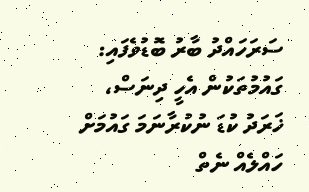ސަރަހައްދު ބާރު ބޮޑުވެފައި: ގައުމުތަކުން އެހީ ދިނަސް، ޚަރަދު ކުޑަ ނުކުރާނަމަ ގައުމަށް ހައްލެއް ނެތް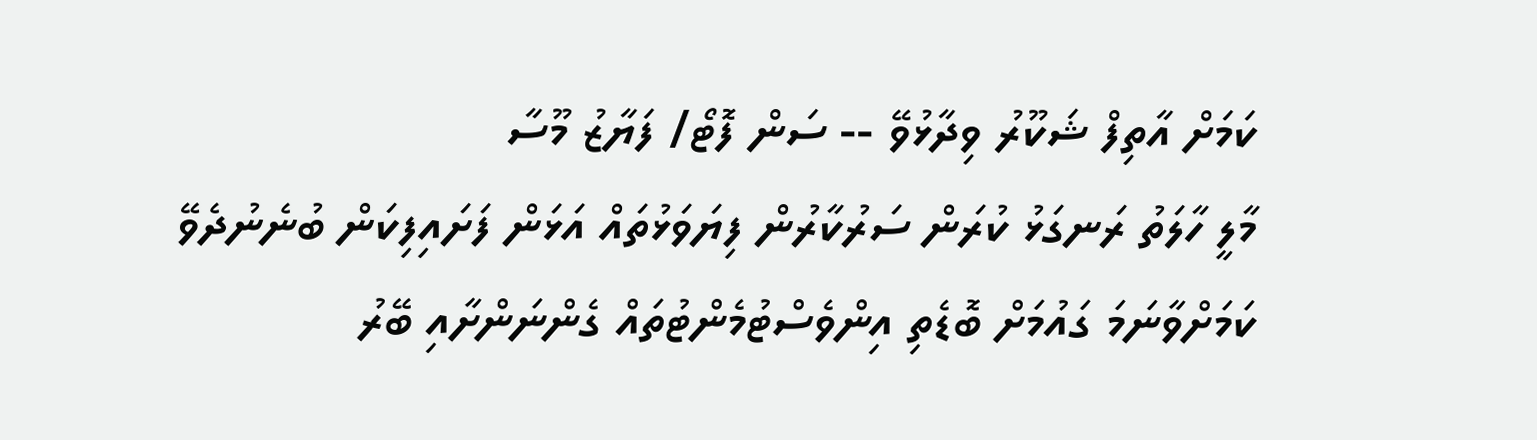ކަމަށް އާތިފް ޝަކޫރު ވިދާޅުވޭ -- ސަން ފޮޓޯ/ ފަޔާޒު މޫސާ
މާލީ ހާލަތު ރަނގަޅު ކުރަން ސަރުކާރުން ފިޔަވަޅުތައް އަޅަން ފަށައިފިކަން ބުނެނުދެވޭ ކަމަށްވާނަމަ ގައުމަށް ބޮޑެތި އިންވެސްޓުމެންޓުތައް ގެންނަންށާއި ބޭރު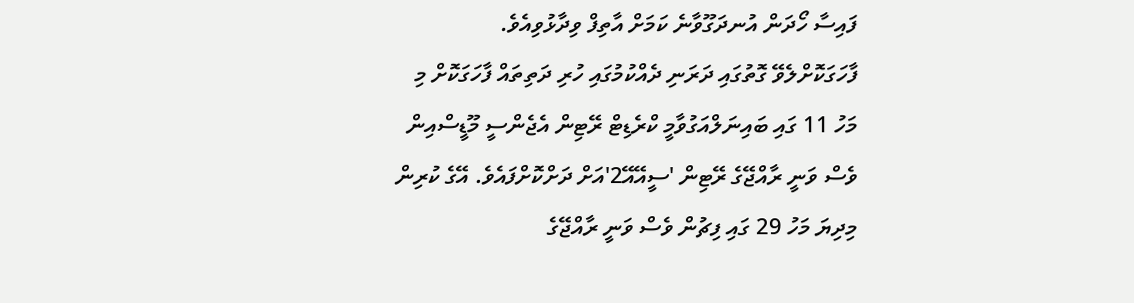ފައިސާ ހޯދަން އުނދަގޫވާނެ ކަމަށް އާތިފް ވިދާޅުވިއެވެ.
ފާހަގަކޮށްލެވޭ ގޮތުގައި ދަރަނި ދެއްކުމުގައި ހުރި ދަތިތައް ފާހަގަކޮށް މި މަހު 11 ގައި ބައިނަލްއަގުވާމީ ކްރެޑިޓް ރޭޓިން އެޖެންސީ މޫޑީސްއިން ވެސް ވަނީ ރާއްޖޭގެ ރޭޓިން 'ސީއޭއޭ2'އަށް ދަށްކޮށްފައެވެ. އޭގެ ކުރިން މިދިޔަ މަހު 29 ގައި ފިޗުން ވެސް ވަނީ ރާއްޖޭގެ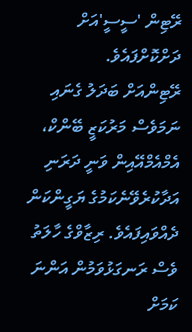ރޭޓިން 'ސީސީ'އަށް ދަށްކޮށްފައެވެ.
ރޭޓިންއަށް ބަދަލު ގެނައި ނަމަވެސް މަރުކަޒީ ބޭންކް، އެމްއެމްއޭއިން ވަނީ ދަރަނި އަދާކުރެވޭނެކަމުގެ ޔަގީންކަން ދެއްވައިފައެވެ. ރިޒާވްގެ ހާލަތު ވެސް ރަނގަޅުވަމުން އަންނަ ކަމަށް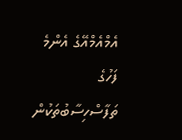އެމްއެމްއޭގެ އެންމެ ފަހުގެ ތަފާސްހިސާބުތަކުން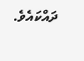ދައްކައެވެ.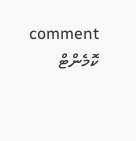comment ކޮމެންޓް